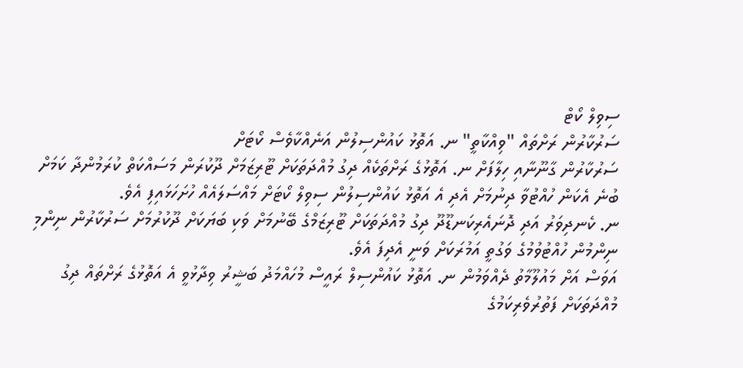ސިވިލް ކޯޓް
ސަރުކާރުން ރަށްތައް "ވިއްކާތީ" ނ. އަތޮޅު ކައުންސިލުން އަނެއްކާވެސް ކޯޓަށް
ސަރުކާރުން ގާނޫނާއި ހިލާފަށް ނ. އަތޮޅުގެ ރަށްތަކެއް ދިގު މުއްދަތަކަށް ޓޫރިޒަމަށް ދޫކުރަން މަސައްކަތް ކުރަމުންދާ ކަމަށް ބުނެ އެކަން ހުއްޓުވާ ދިނުމަށް އެދި އެ އަތޮޅު ކައުންސިލުން ސިވިލް ކޯޓަށް މައްސަލައެއް ހުށަހަޅައިފި އެވެ.
ނ. ކެނދިވަރު އަދި ދޮނައެރިކަނޑޫދޫ ދިގު މުއްދަތަކަށް ޓޫރިޒަމްގެ ބޭނުމަށް ވަކި ބަޔަކަށް ދޫކުރުމަށް ސަރުކާރުން ނިންމި ނިންމުން ހުއްޓުވުމުގެ ވަގުތީ އަމުރަކަށް ވަނީ އެދިފަ އެވެ.
އަވަސް އަށް މައުލޫމާތު ދެއްވަމުން ނ. އަތޮޅު ކައުންސިލް ރައީސް މުހައްމަދު ބަޝީރު ވިދާޅުވީ އެ އަތޮޅުގެ ރަށްތައް ދިގު މުއްދަތަކަށް ފަތުރުވެރިކަމުގެ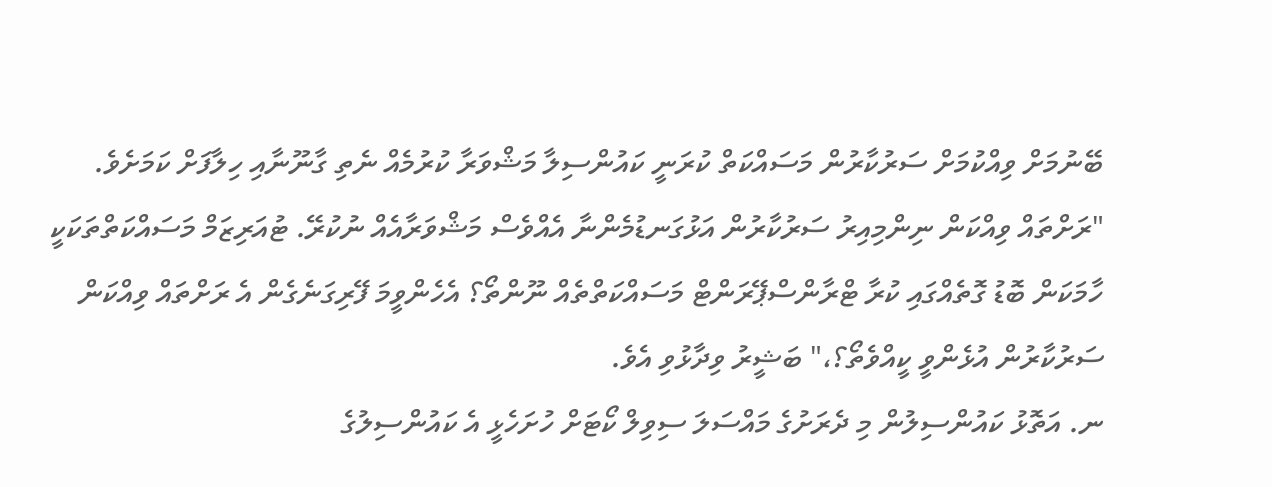ބޭނުމަށް ވިއްކުމަށް ސަރުކާރުން މަސައްކަތް ކުރަނީ ކައުންސިލާ މަޝްވަރާ ކުރުމެއް ނެތި ގާނޫނާއި ހިލާފަށް ކަމަށެވެ.
"ރަށްތައް ވިއްކަން ނިންމިއިރު ސަރުކާރުން އަޅުގަނޑުމެންނާ އެއްވެސް މަޝްވަރާއެއް ނުކުރޭ. ޓުއަރިޒަމް މަސައްކަތްތަކަކީ ހާމަކަން ބޮޑު ގޮތެއްގައި ކުރާ ޓްރާންސްޕޭރަންޓް މަސައްކަތްތެއް ނޫންތޯ؟ އެހެންވީމަ ފޭރިގަނެގެން އެ ރަށްތައް ވިއްކަން ސަރުކާރުން އުޅެންވީ ކީއްވެތޯ؟،" ބަޝީރު ވިދާޅުވި އެވެ.
ނ. އަތޮޅު ކައުންސިލުން މި ދެރަށުގެ މައްސަލަ ސިވިލް ކޯޓަށް ހުށަހެޅީ އެ ކައުންސިލުގެ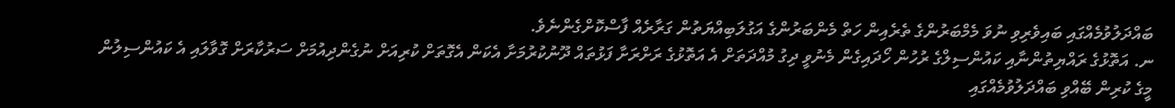ބައްދަލުވުމެއްގައި ބައިވެރިވި ނުވަ މެމްބަރުންގެ ތެރެއިން ހަތް މެންބަރުންގެ އަގުލަބިއްޔަތުން ގަރާރެއް ފާސްކޮށްގެންނެވެ.
ނ. އަތޮޅުގެ ރައްޔިތުންނާއި ކައުންސިލްގެ ރުހުން ހޯދައިގެން މެނުވީ ދިގު މުއްދަތަށް އެ އަތޮޅުގެ ރަށްރަށާ ފަޅުތައް ދޫނުކުރުމަށާ އެކަން އެގޮތަށް ކުރިއަށް ނުގެންދިއުމަށް ސަރުކާރަށް ގޮވާލައި އެ ކައުންސިލުން މީގެ ކުރިން ބޭއްވި ބައްދަލުވުމެއްގައި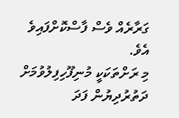ގަރާރެއް ވެސް ފާސްކޮށްފައިވެ އެވެ.
މި ރަށްތަކަކީ މުނިފޫހިފިލުވުމަށް ދަތުރުދިޔުން ފަދަ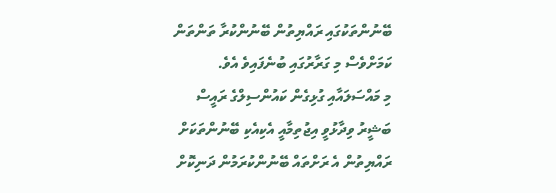ބޭނުންތަކުގައި ރައްޔިތުން ބޭނުންކުރާ ތަންތަން ކަމަށްވެސް މި ގަރާރުގައި ބުނެފައިވެ އެވެ.
މި މައްސަލައާއި ގުޅިގެން ކައުންސިލްގެ ރައީސް ބަޝީރު ވިދާޅުވީ އިޖުތިމާއީ އެކިއެކި ބޭނުންތަކަށް ރައްޔިތުން އެ ރަށްތައް ބޭނުންކުރަމުން ދަނިކޮށް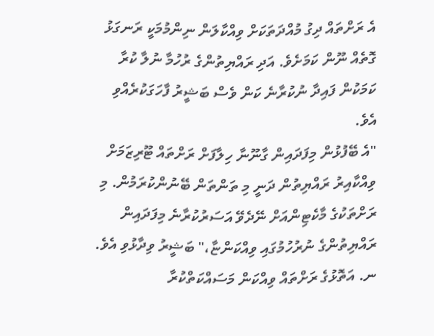އެ ރަށްތައް ދިގު މުއްދަތަކަށް ވިއްކާލަން ނިންމުމަކީ ރަނގަޅު ގޮތެއް ނޫން ކަމަށެވެ. އަދި ރައްޔިތުންގެ ރުހުމާ ނުލާ ކުރާ ކަމަކުން ފައިދާ ނުކުރާނެ ކަން ވެސް ބަޝީރު ފާހަގަކުރެއްވި އެވެ.
"އެ ބޭފުޅުން މިފަދައިން ގާނޫނާ ހިލާފަށް ރަށްތައް ޓޫރިޒަމަށް ވިއްކާއިރު ރައްޔިތުން ދަނީ މި ތަންތަން ބޭނުންކުރަމުން. މި ރަށްތަކުގެ މާކެޓިންއަށް ނޭދެވޭ އަސަރުކުރާނެ މިފަދައިން ރައްޔިތުންގެ ނުރުހުމުގައި ވިއްކަންޏާ،" ބަޝީރު ވިދާޅުވި އެވެ.
ނ. އަތޮޅުގެ ރަށްތައް ވިއްކަން މަސައްކަތްކުރާ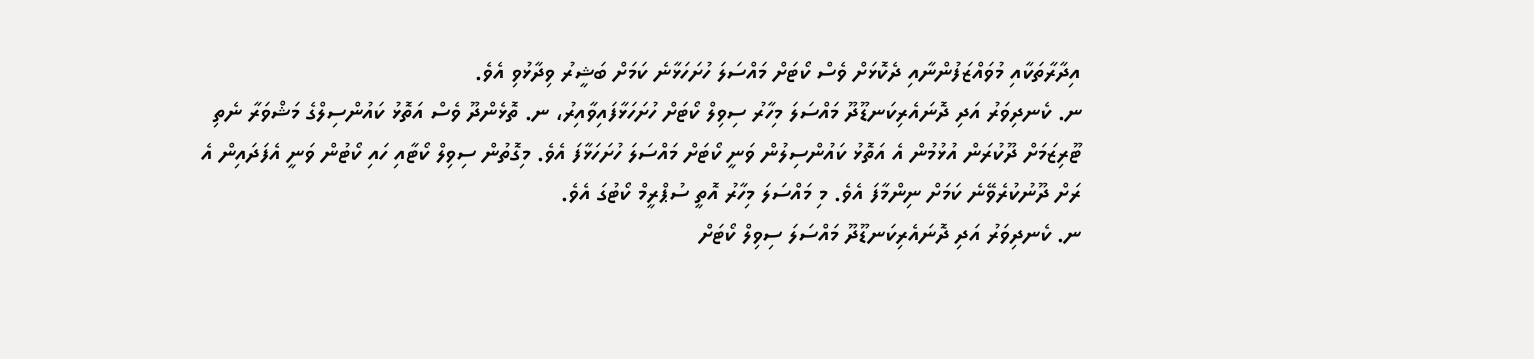އިދާރާތަކާއި މުވައްޒަފުންނާއި ދެކޮޅަށް ވެސް ކޯޓަށް މައްސަލަ ހުށަހަޅާނެ ކަމަށް ބަޝީރު ވިދާޅުވި އެވެ.
ނ. ކެނދިވަރު އަދި ދޮނައެރިކަނޑޫދޫ މައްސަލަ މިހާރު ސިވިލް ކޯޓަށް ހުށަހަޅާފައިވާއިރު، ނ. ތޮޅެންދޫ ވެސް އަތޮޅު ކައުންސިލްގެ މަޝްވަރާ ނެތި ޓޫރިޒަމަށް ދޫކުރަން އުޅުމުން އެ އަތޮޅު ކައުންސިލުން ވަނީ ކޯޓަށް މައްސަލަ ހުށަހަޅާފަ އެވެ. މިގޮތުން ސިވިލް ކޯޓާއި ހައި ކޯޓުން ވަނީ އެފަދައިން އެ ރަށް ދޫނުކުރެވޭނެ ކަމަށް ނިންމާފަ އެވެ. މި މައްސަލަ މިހާރު އޮތީ ސުޕްރީމް ކޯޓުގަ އެވެ.
ނ. ކެނދިވަރު އަދި ދޮނައެރިކަނޑޫދޫ މައްސަލަ ސިވިލް ކޯޓަށް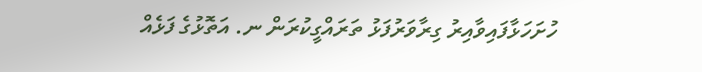ހުށަހަޅާފައިވާއިރު ގިރާވަރުފަޅު ތަރައްގީކުރަން ނ. އަތޮޅުގެ ފަޅެއް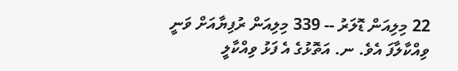22 މިލިއަން ޑޮލަރު -- 339 މިލިއަން ރުފިޔާއަށް ވަނީ ވިއްކާލާފަ އެވެ. ނ. އަތޮޅުގެ އެ ފަޅު ވިއްކާލީ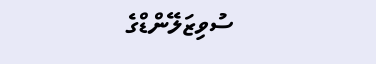ސުވިޒަލޭންޑްގެ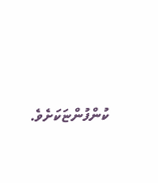ކުންފުންޏަކަށެވެ.